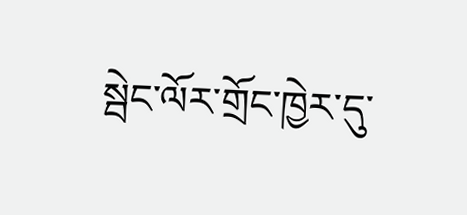སྦེང་ལོར་གྲོང་ཁྱེར་དུ་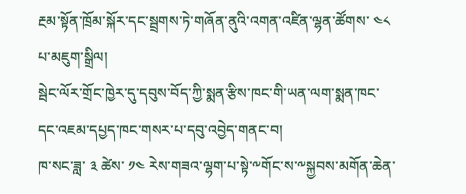རྔམ་སྟོན་ཁྲོམ་སྐོར་དང་སྦྲགས་ཏེ་གཞོན་ནུའི་འགན་འཛིན་ལྷན་ཚོགས་ ༤༨ པ་མཇུག་སྒྲིལ།
སྦེང་ལོར་གྲོང་ཁྱེར་དུ་དབུས་བོད་ཀྱི་སྨན་རྩིས་ཁང་གི་ཡན་ལག་སྨན་ཁང་དང་འཇམ་དཔྱད་ཁང་གསར་པ་དབུ་འབྱེད་གནང་བ།
ཁ་སང་ཟླ་ ༣ ཚེས་ ༡༤ རེས་གཟའ་ལྷག་པ་སྟེ་༸གོང་ས་༸སྐྱབས་མགོན་ཆེན་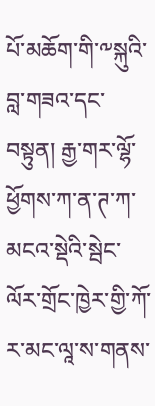པོ་མཆོག་གི་༸སྐུའི་བླ་གཟའ་དང་བསྟུན། རྒྱ་གར་ལྷོ་ཕྱོགས་ཀ་ན་ཊ་ཀ་མངའ་སྡེའི་སྦེང་ལོར་གྲོང་ཁྱེར་གྱི་ཀོ་ར་མང་ལཱ་ས་གནས་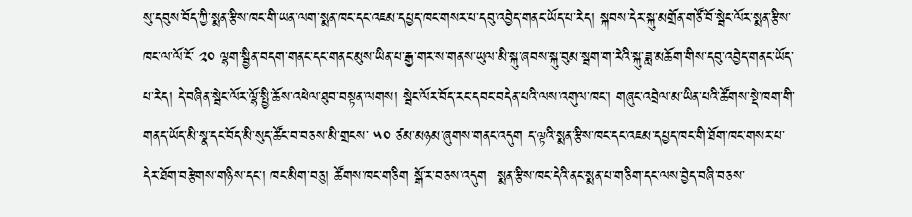སུ་དབུས་བོད་ཀྱི་སྨན་རྩིས་ཁང་གི་ཡན་ལག་སྨན་ཁང་དང་འཇམ་དཔྱད་ཁང་གསར་པ་དབུ་འབྱེད་གནང་ཡོད་པ་རེད། སྐབས་དེར་སྐུ་མགྲོན་གཙོ་བོ་སྦེང་ལོར་སྨན་རྩིས་ཁང་ལ་ལོ་ངོ་ ༢༠ ལྷག་སྦྱིན་བདག་གནང་དང་གནང་མུས་ཡིན་པ་རྒྱ་གར་ས་གནས་ཡུལ་མི་སྐུ་ཞབས་སྐུ་བུམ་སྦག་ག་རེའི་སྐུ་ཟླ་མཆོག་གིས་དབུ་འབྱེད་གནང་ཡོད་པ་རེད། དེ་བཞིན་སྦེང་ལོར་ལྷོ་སྤྱི་ཆོས་འཕེལ་ཐུབ་བསྟན་ལགས། སྦེང་ལོར་བོད་རང་དབང་བདེན་པའི་ལས་འགུལ་ཁང་། གཞུང་འབྲེལ་མ་ཡིན་པའི་ཚོགས་སྡེ་ཁག་གི་གནད་ཡོད་མི་སྣ་དང་བོད་མི་སུད་ཚོང་བ་བཅས་མི་གྲངས་ ༥༠ ཙམ་མཉམ་ཞུགས་གནང་འདུག ད་ལྟའི་སྨན་རྩིས་ཁང་དང་འཇམ་དཔྱད་ཁང་གི་ཐོག་ཁང་གསར་པ་དེར་ཐོག་བརྩེགས་གཉིས་དང་། ཁང་མིག་བཅུ། ཚོགས་ཁང་གཅིག སྒོ་ར་བཅས་འདུག  སྨན་རྩིས་ཁང་དེའི་ནང་སྨན་པ་གཅིག་དང་ལས་བྱེད་བཞི་བཅས་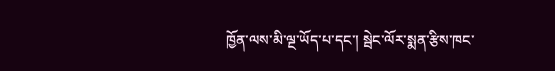ཁྱོན་ལས་མི་ལྔ་ཡོད་པ་དང་། སྦེང་ལོར་སྨན་རྩིས་ཁང་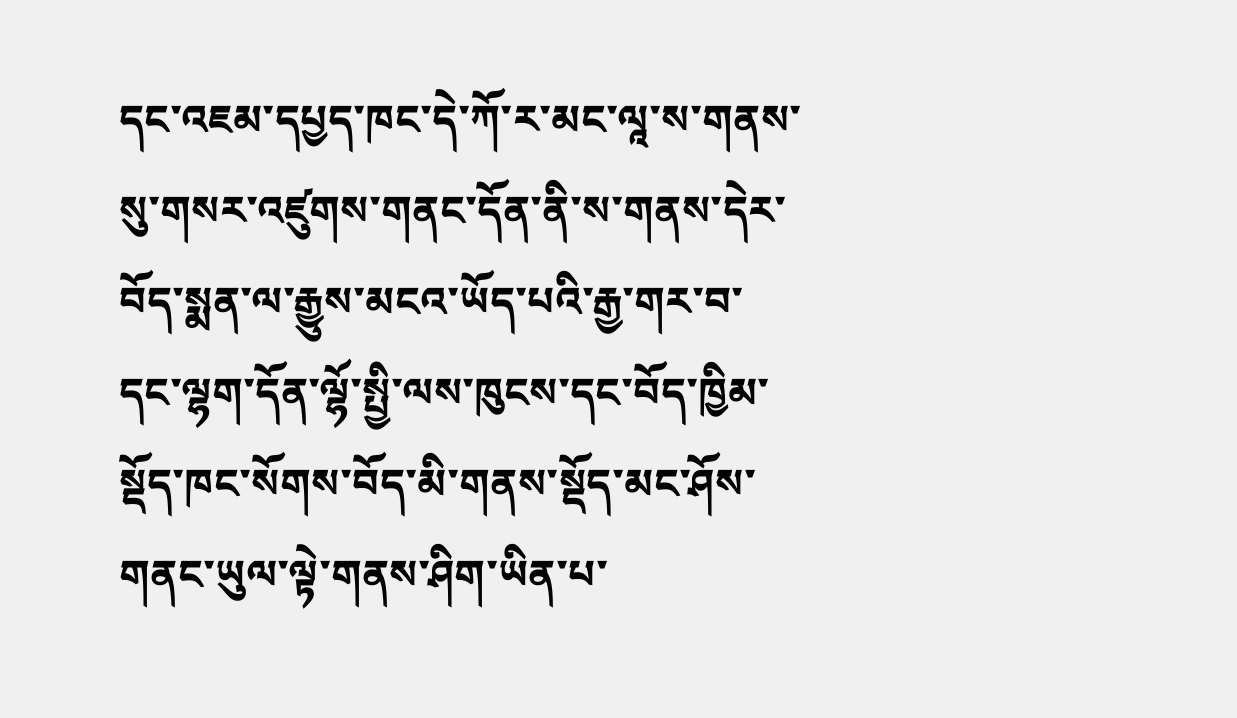དང་འཇམ་དཔྱད་ཁང་དེ་ཀོ་ར་མང་ལཱ་ས་གནས་སུ་གསར་འཛུགས་གནང་དོན་ནི་ས་གནས་དེར་བོད་སྨན་ལ་རྒྱུས་མངའ་ཡོད་པའི་རྒྱ་གར་བ་དང་ལྷག་དོན་ལྷོ་སྤྱི་ལས་ཁུངས་དང་བོད་ཁྱིམ་སྡོད་ཁང་སོགས་བོད་མི་གནས་སྡོད་མང་ཤོས་གནང་ཡུལ་ལྟེ་གནས་ཤིག་ཡིན་པ་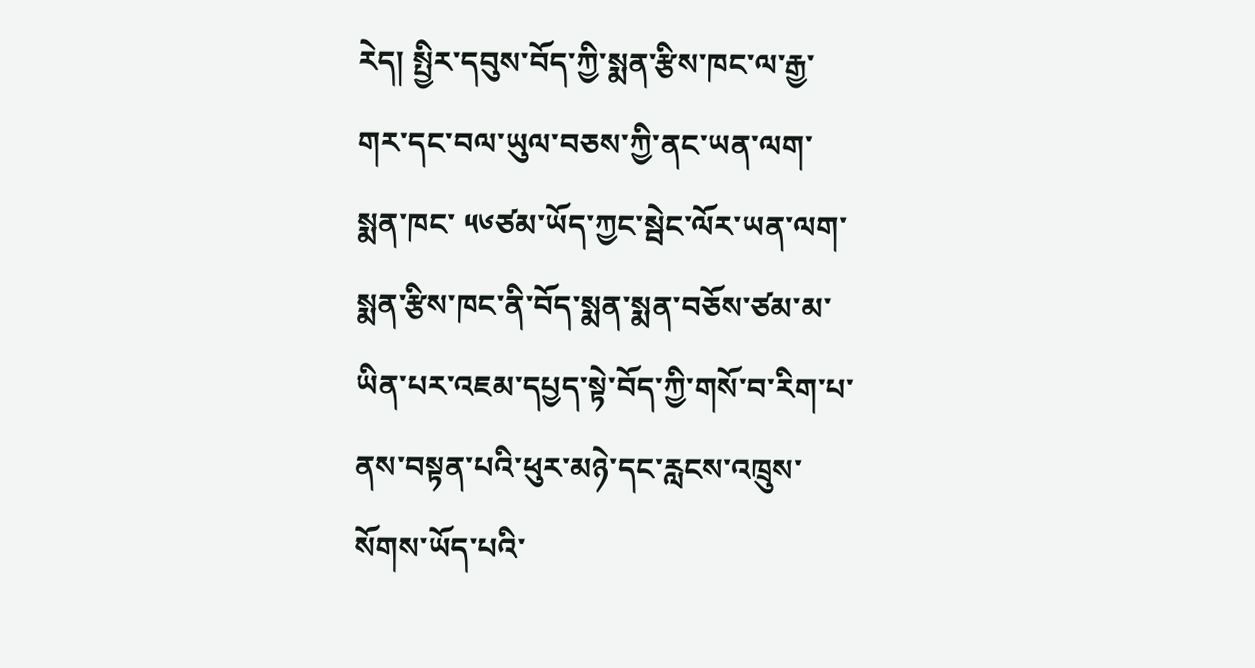རེད། སྤྱིར་དབུས་བོད་ཀྱི་སྨན་རྩིས་ཁང་ལ་རྒྱ་གར་དང་བལ་ཡུལ་བཅས་ཀྱི་ནང་ཡན་ལག་སྨན་ཁང་ ༥༦ཙམ་ཡོད་ཀྱང་སྦེང་ལོར་ཡན་ལག་སྨན་རྩིས་ཁང་ནི་བོད་སྨན་སྨན་བཅོས་ཙམ་མ་ཡིན་པར་འཇམ་དཔྱད་སྟེ་བོད་ཀྱི་གསོ་བ་རིག་པ་ནས་བསྟན་པའི་ཕུར་མཉེ་དང་རླངས་འཁྲུས་སོགས་ཡོད་པའི་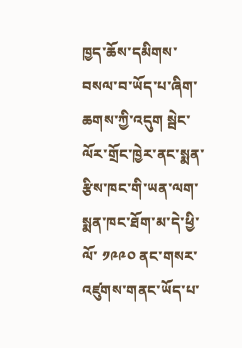ཁྱད་ཆོས་དམིགས་བསལ་བ་ཡོད་པ་ཞིག་ཆགས་ཀྱི་འདུག སྦེང་ལོར་གྲོང་ཁྱེར་ནང་སྨན་རྩིས་ཁང་གི་ཡན་ལག་སྨན་ཁང་ཐོག་མ་དེ་ཕྱི་ལོ་ ༡༩༩༠ ནང་གསར་འཛུགས་གནང་ཡོད་པ་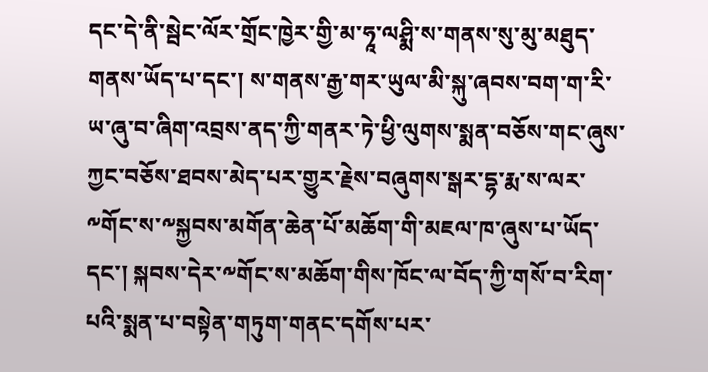དང་དེ་ནི་སྦེང་ལོར་གྲོང་ཁྱེར་གྱི་མ་ཧཱ་ལཤྨི་ས་གནས་སུ་མུ་མཐུད་གནས་ཡོད་པ་དང་། ས་གནས་རྒྱ་གར་ཡུལ་མི་སྐུ་ཞབས་བག་ག་རི་ཡ་ཞུ་བ་ཞིག་འབྲས་ནད་ཀྱི་གནར་ཏེ་ཕྱི་ལུགས་སྨན་བཅོས་གང་ཞུས་ཀྱང་བཅོས་ཐབས་མེད་པར་གྱུར་རྗེས་བཞུགས་སྒར་དྷ་རྨ་ས་ལར་༸གོང་ས་༸སྐྱབས་མགོན་ཆེན་པོ་མཆོག་གི་མཇལ་ཁ་ཞུས་པ་ཡོད་དང་། སྐབས་དེར་༸གོང་ས་མཆོག་གིས་ཁོང་ལ་བོད་ཀྱི་གསོ་བ་རིག་པའི་སྨན་པ་བསྟེན་གཏུག་གནང་དགོས་པར་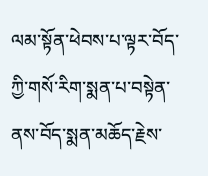ལམ་སྟོན་ཕེབས་པ་ལྟར་བོད་ཀྱི་གསོ་རིག་སྨན་པ་བསྟེན་ནས་བོད་སྨན་མཆོད་རྗེས་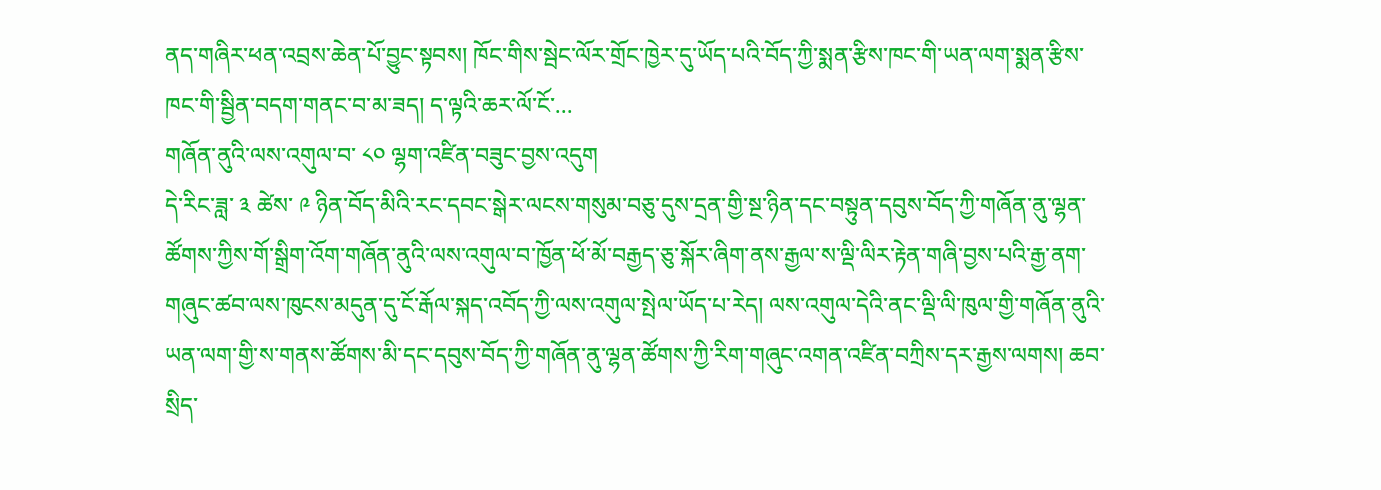ནད་གཞིར་ཕན་འབྲས་ཆེན་པོ་བྱུང་སྟབས། ཁོང་གིས་སྦེང་ལོར་གྲོང་ཁྱེར་དུ་ཡོད་པའི་བོད་ཀྱི་སྨན་རྩིས་ཁང་གི་ཡན་ལག་སྨན་རྩིས་ཁང་གི་སྦྱིན་བདག་གནང་བ་མ་ཟད། ད་ལྟའི་ཆར་ལོ་ངོ་...
གཞོན་ནུའི་ལས་འགུལ་བ་ ༨༠ ལྷག་འཛིན་བཟུང་བྱས་འདུག
དེ་རིང་ཟླ་ ༣ ཚེས་ ༩ ཉིན་བོད་མིའི་རང་དབང་སྒེར་ལངས་གསུམ་བཅུ་དུས་དྲན་གྱི་སྔ་ཉིན་དང་བསྟུན་དབུས་བོད་ཀྱི་གཞོན་ནུ་ལྷན་ཚོགས་ཀྱིས་གོ་སྒྲིག་འོག་གཞོན་ནུའི་ལས་འགུལ་བ་ཁྱོན་ཕོ་མོ་བརྒྱད་ཅུ་སྐོར་ཞིག་ནས་རྒྱལ་ས་ལྡི་ལིར་རྟེན་གཞི་བྱས་པའི་རྒྱ་ནག་གཞུང་ཚབ་ལས་ཁུངས་མདུན་དུ་ངོ་རྒོལ་སྐད་འབོད་ཀྱི་ལས་འགུལ་སྤེལ་ཡོད་པ་རེད། ལས་འགུལ་དེའི་ནང་ལྡི་ལི་ཁུལ་གྱི་གཞོན་ནུའི་ཡན་ལག་གྱི་ས་གནས་ཚོགས་མི་དང་དབུས་བོད་ཀྱི་གཞོན་ནུ་ལྷན་ཚོགས་ཀྱི་རིག་གཞུང་འགན་འཛིན་བཀྲིས་དར་རྒྱས་ལགས། ཆབ་སྲིད་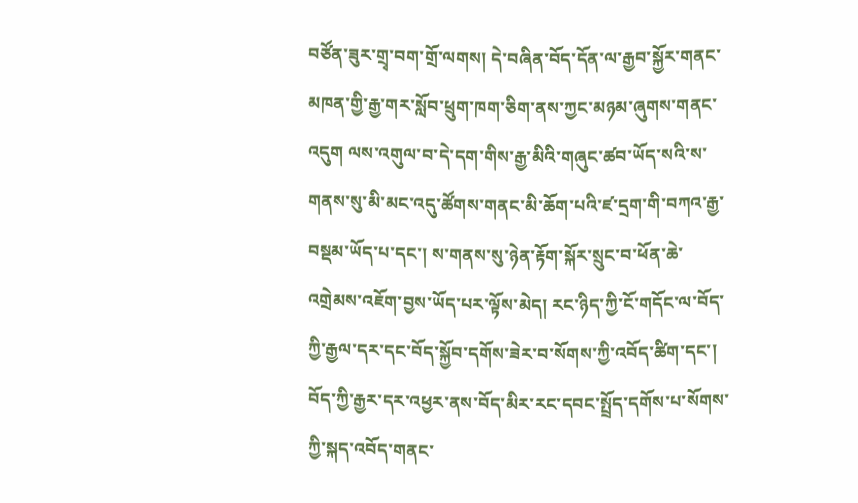བཙོན་ཟུར་གྲྭ་བག་གྲོ་ལགས། དེ་བཞིན་བོད་དོན་ལ་རྒྱབ་སྐྱོར་གནང་མཁན་གྱི་རྒྱ་གར་སློབ་ཕྲུག་ཁག་ཅིག་ནས་ཀྱང་མཉམ་ཞུགས་གནང་འདུག ལས་འགུལ་བ་དེ་དག་གིས་རྒྱ་མིའི་གཞུང་ཚབ་ཡོད་སའི་ས་གནས་སུ་མི་མང་འདུ་ཚོགས་གནང་མི་ཆོག་པའི་ཛ་དྲག་གི་བཀའ་རྒྱ་བསྡམ་ཡོད་པ་དང་། ས་གནས་སུ་ཉེན་རྟོག་སྐོར་སྲུང་བ་ཕོན་ཆེ་འགྲེམས་འཇོག་བྱས་ཡོད་པར་ལྟོས་མེད། རང་ཉིད་ཀྱི་ངོ་གདོང་ལ་བོད་ཀྱི་རྒྱལ་དར་དང་བོད་སྐྱོབ་དགོས་ཟེར་བ་སོགས་ཀྱི་འབོད་ཚིག་དང་། བོད་ཀྱི་རྒྱར་དར་འཕྱར་ནས་བོད་མིར་རང་དབང་སྤྲོད་དགོས་པ་སོགས་ཀྱི་སྐད་འབོད་གནང་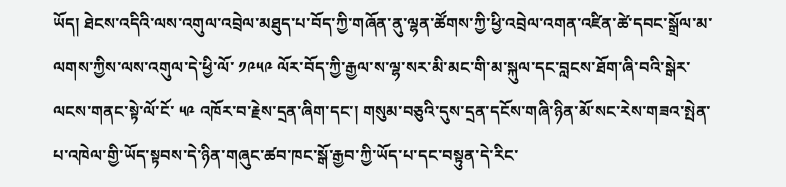ཡོད། ཐེངས་འདིའི་ལས་འགུལ་འབྲེལ་མཐུད་པ་བོད་ཀྱི་གཞོན་ནུ་ལྷན་ཚོགས་ཀྱི་ཕྱི་འབྲེལ་འགན་འཛིན་ཚེ་དབང་སྒྲོལ་མ་ལགས་ཀྱིས་ལས་འགུལ་དེ་ཕྱི་ལོ་ ༡༩༥༩ ལོར་བོད་ཀྱི་རྒྱལ་ས་ལྷ་སར་མི་མང་གི་མ་སྐུལ་དང་བླངས་ཐོག་ཞི་བའི་སྒེར་ལངས་གནང་སྟེ་ལོ་ངོ་ ༥༩ འཁོར་བ་རྗེས་དྲན་ཞིག་དང་། གསུམ་བཅུའི་དུས་དྲན་དངོས་གཞི་ཉིན་མོ་སང་རེས་གཟའ་སྤེན་པ་འཁེལ་གྱི་ཡོད་སྟབས་དེ་ཉིན་གཞུང་ཚབ་ཁང་སྒོ་རྒྱབ་ཀྱི་ཡོད་པ་དང་བསྟུན་དེ་རིང་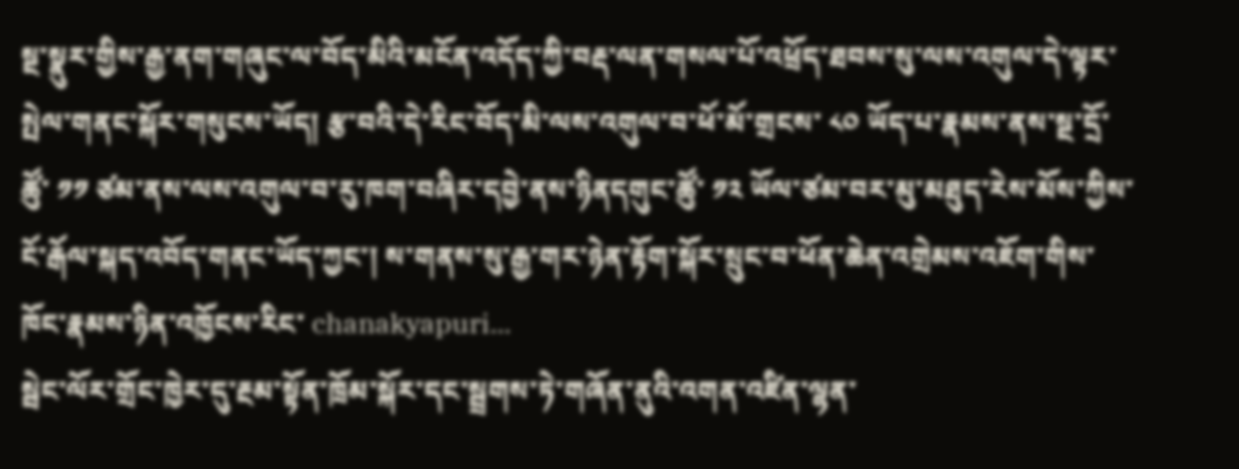སྔ་སྣུར་གྱིས་རྒྱ་ནག་གཞུང་ལ་བོད་མིའི་མངོན་འདོད་ཀྱི་བརྡ་ལན་གསལ་པོ་འཕྲོད་ཐབས་སུ་ལས་འགུལ་དེ་ལྟར་སྤེལ་གནང་སྐོར་གསུངས་ཡོད། རྩ་བའི་དེ་རིང་བོད་མི་ལས་འགུལ་བ་ཕོ་མོ་གྲངས་ ༨༠ ཡོད་པ་རྣམས་ནས་སྔ་དྲོ་ཚོུ་ ༡༡ ཙམ་ནས་ལས་འགུལ་བ་རུ་ཁག་བཞིར་དབྱེ་ནས་ཉིནདགུང་ཚོུ་ ༡༢ ཡོལ་ཙམ་བར་མུ་མཐུད་རེས་མོས་ཀྱིས་ངོ་རྒོལ་སྐད་འབོད་གནང་ཡོད་ཀྱང་། ས་གནས་སུ་རྒྱ་གར་ཉེན་རྟོག་སྐོར་སྲུང་བ་ཕོན་ཆེན་འགྲེམས་འཇོག་གིས་ཁོང་རྣམས་ཉིན་འཁྱོངས་རིང་ chanakyapuri...
སྦེང་ལོར་གྲོང་ཁྱེར་དུ་རྔམ་སྟོན་ཁྲོམ་སྐོར་དང་སྦྲགས་ཏེ་གཞོན་ནུའི་འགན་འཛིན་ལྷན་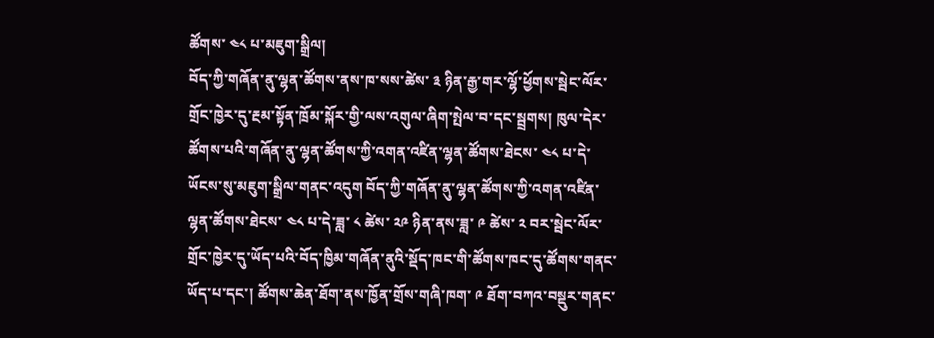ཚོགས་ ༤༨ པ་མཇུག་སྒྲིལ།
བོད་ཀྱི་གཞོན་ནུ་ལྷན་ཚོགས་ནས་ཁ་སས་ཚེས་ ༣ ཉིན་རྒྱ་གར་ལྷོ་ཕྱོགས་སྦེང་ལོར་གྲོང་ཁྱེར་དུ་རྔམ་སྟོན་ཁྲོམ་སྐོར་གྱི་ལས་འགུལ་ཞིག་སྤེལ་བ་དང་སྦྲགས། ཁུལ་དེར་ཚོགས་པའི་གཞོན་ནུ་ལྷན་ཚོགས་ཀྱི་འགན་འཛིན་ལྷན་ཚོགས་ཐེངས་ ༤༨ པ་དེ་ཡོངས་སུ་མཇུག་སྒྲིལ་གནང་འདུག བོད་ཀྱི་གཞོན་ནུ་ལྷན་ཚོགས་ཀྱི་འགན་འཛིན་ལྷན་ཚོགས་ཐེངས་ ༤༨ པ་དེ་ཟླ་ ༨ ཚེས་ ༢༩ ཉིན་ནས་ཟླ་ ༩ ཚེས་ ༢ བར་སྦེང་ལོར་གྲོང་ཁྱེར་དུ་ཡོད་པའི་བོད་ཁྱིམ་གཞོན་ནུའི་སྡོད་ཁང་གི་ཚོགས་ཁང་དུ་ཚོགས་གནང་ཡོད་པ་དང་། ཚོགས་ཆེན་ཐོག་ནས་ཁྱོན་གྲོས་གཞི་ཁག་ ༩ ཐོག་བཀའ་བསྡུར་གནང་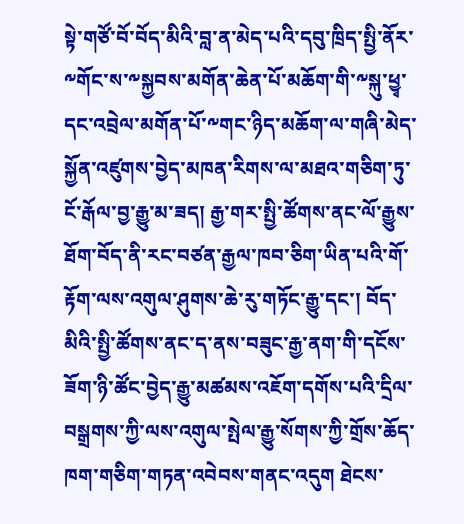སྟེ་གཙོ་བོ་བོད་མིའི་བླ་ན་མེད་པའི་དབུ་ཁྲིད་སྤྱི་ནོར་༸གོང་ས་༸སྐྱབས་མགོན་ཆེན་པོ་མཆོག་གི་༸སྐུ་ཕྱྭ་དང་འབྲེལ་མགོན་པོ་༸གང་ཉིད་མཆོག་ལ་གཞི་མེད་སྐྱོན་འཛུགས་བྱེད་མཁན་རིགས་ལ་མཐའ་གཅིག་ཏུ་ངོ་རྒོལ་བྱ་རྒྱུ་མ་ཟད། རྒྱ་གར་སྤྱི་ཚོགས་ནང་ལོ་རྒྱུས་ཐོག་བོད་ནི་རང་བཙན་རྒྱལ་ཁབ་ཅིག་ཡིན་པའི་གོ་རྟོག་ལས་འགུལ་ཤུགས་ཆེ་རུ་གཏོང་རྒྱུ་དང་། བོད་མིའི་སྤྱི་ཚོགས་ནང་ད་ནས་བཟུང་རྒྱ་ནག་གི་དངོས་ཟོག་ཉི་ཚོང་བྱེད་རྒྱུ་མཚམས་འཇོག་དགོས་པའི་དྲིལ་བསྒྲགས་ཀྱི་ལས་འགུལ་སྤེལ་རྒྱུ་སོགས་ཀྱི་གྲོས་ཆོད་ཁག་གཅིག་གཏན་འབེབས་གནང་འདུག ཐེངས་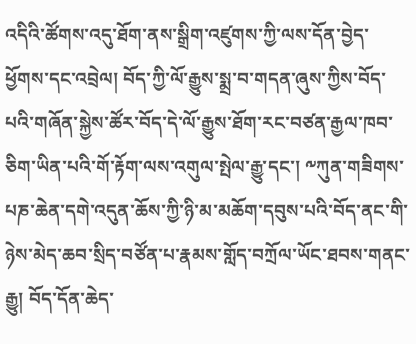འདིའི་ཚོགས་འདུ་ཐོག་ནས་སྒྲིག་འཛུགས་ཀྱི་ལས་དོན་བྱེད་ཕྱོགས་དང་འབྲེལ། བོད་ཀྱི་ལོ་རྒྱུས་སྨྲ་བ་གདན་ཞུས་ཀྱིས་བོད་པའི་གཞོན་སྐྱེས་ཚོར་བོད་དེ་ལོ་རྒྱུས་ཐོག་རང་བཙན་རྒྱལ་ཁབ་ཅིག་ཡིན་པའི་གོ་རྟོག་ལས་འགུལ་སྤེལ་རྒྱུ་དང་། ༸ཀུན་གཟིགས་པཎ་ཆེན་དགེ་འདུན་ཆོས་ཀྱི་ཉི་མ་མཆོག་དབུས་པའི་བོད་ནང་གི་ཉེས་མེད་ཆབ་སྲིད་བཙོན་པ་རྣམས་གློད་བཀྲོལ་ཡོང་ཐབས་གནང་རྒྱུ། བོད་དོན་ཆེད་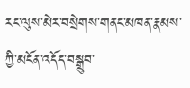རང་ལུས་མེར་བསྲེགས་གནང་མཁན་རྣམས་ཀྱི་མངོན་འདོད་བསྒྲུབ་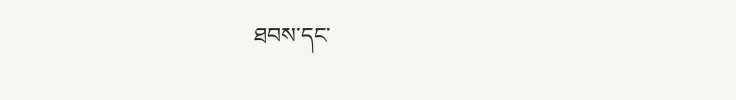ཐབས་དང་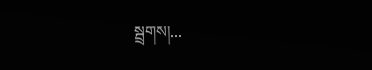སྦྲགས།...